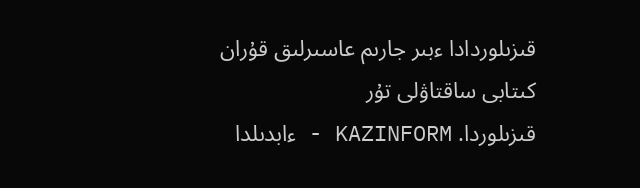قىزىلوردادا ءبىر جارىم عاسىرلىق قۇران كىتابى ساقتاۋلى تۇر
قىزىلوردا. KAZINFORM - ءابدىلدا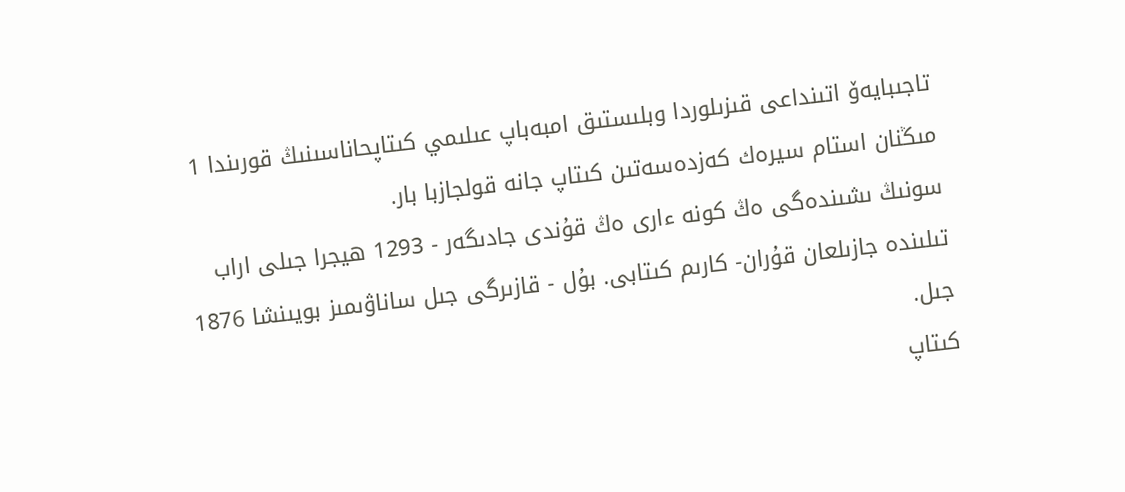تاجىبايەۆ اتىنداعى قىزىلوردا وبلىستىق امبەباپ عىلىمي كىتاپحاناسىنىڭ قورىندا 1 مىڭنان استام سيرەك كەزدەسەتىن كىتاپ جانە قولجازبا بار.
سونىڭ ىشىندەگى ەڭ كونە ءارى ەڭ قۇندى جادىگەر - 1293 ھيجرا جىلى اراب تىلىندە جازىلعان قۇران- كارىم كىتابى. بۇل - قازىرگى جىل ساناۋىمىز بويىنشا 1876 جىل.
كىتاپ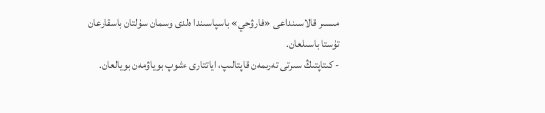مىسىر قالاسىنداعى «فارۋحي» باسپاسىندا ەلدى وسمان سۇلتان باسقارعان تۇستا باسىلعان.
- كىتاپتىڭ سىرتى تەرىمەن قاپتالىپ، اياتتارى ءشوپ بوياۋمەن بويالعان.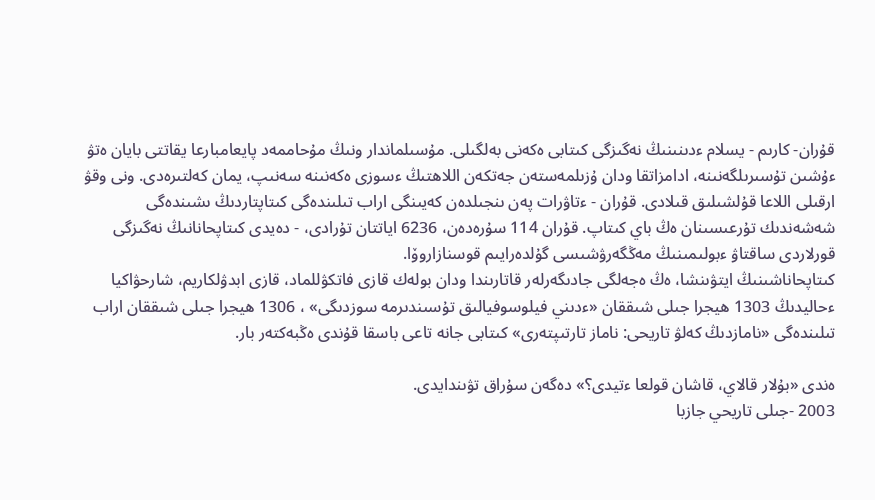قۇران- كارىم - يسلام ءدىنىنىڭ نەگىزگى كىتابى ەكەنى بەلگىلى. مۇسىلماندار ونىڭ مۇحاممەد پايعامبارعا يقاتتى بايان ەتۋ ءۇشىن تۇسىرىلگەنىنە، ادامزاتقا ودان ۇزىلمەستەن جەتكەن اللاھتىڭ ءسوزى ەكەنىنە سەنىپ، يمان كەلتىرەدى. ونى وقۋ ارقىلى اللاعا قۇلشىلىق قىلادى. قۇران - ءتاۋرات پەن ىنجىلدەن كەيىنگى اراب تىلىندەگى كىتاپتاردىڭ ىشىندەگى شەشەندىك تۇرعىسىنان ەڭ باي كىتاپ. قۇران 114 سۇرەدەن، 6236 اياتتان تۇرادى، - دەيدى كىتاپحانانىڭ نەگىزگى قورلاردى ساقتاۋ ءبولىمىنىڭ مەڭگەرۋشىسى گۇلدەرايىم قوسنازاروۆا.
كىتاپحاناشىنىڭ ايتۋىنشا، ەڭ ەجەلگى جادىگەرلەر قاتارىندا ودان بولەك قازى فاتكۋللماد، قازى ابدۋلكاريم، شارحۋاكيا ءحاليدىڭ 1303 ھيجرا جىلى شىققان «ءدىني فيلوسوفيالىق تۇسىندىرمە سوزدىگى» ، 1306 ھيجرا جىلى شىققان اراب تىلىندەگى «نامازدىڭ كەلۋ تاريحى: ناماز تارتىپتەرى» كىتابى جانە تاعى باسقا قۇندى ەڭبەكتەر بار.

ەندى «بۇلار قالاي، قاشان قولعا ءتيدى؟» دەگەن سۇراق تۋىندايدى.
2003 -جىلى تاريحي جازبا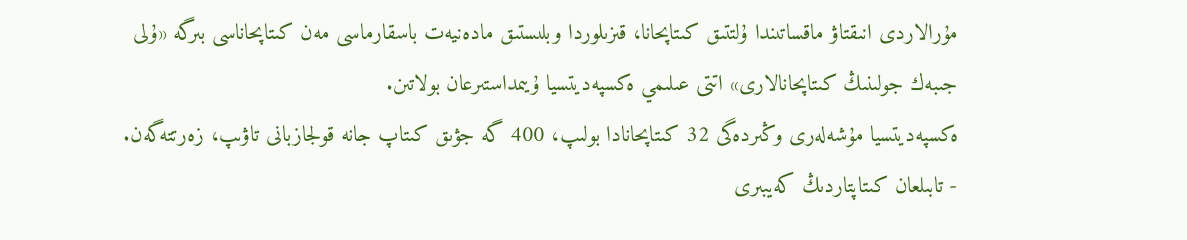مۇرالاردى انىقتاۋ ماقساتىندا ۇلتتىق كىتاپحانا، قىزىلوردا وبلىستىق مادەنيەت باسقارماسى مەن كىتاپحاناسى بىرگە «ۇلى جىبەك جولىنىڭ كىتاپحانالارى» اتتى عىلىمي ەكسپەديتسيا ۇيىمداستىرعان بولاتىن.
ەكسپەديتسيا مۇشەلەرى وڭىردەگى 32 كىتاپحانادا بولىپ، 400 گە جۋىق كىتاپ جانە قولجازبانى تاۋىپ، زەرتتەگەن.
- تابىلعان كىتاپتاردىڭ كەيبىرى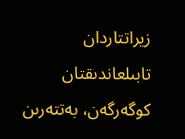زيراتتاردان تابىلعاندىقتان كوگەرگەن، بەتتەرىن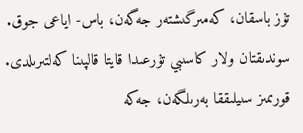تۇز باسقان، كەمىرگىشتەر جەگەن، باس- اياعى جوق. سوندىقتان ولار كاسىبي تۇرعىدا قايتا قالپىنا كەلتىرىلدى. قورىمىز سىيلىققا بەرىلگەن، جەكە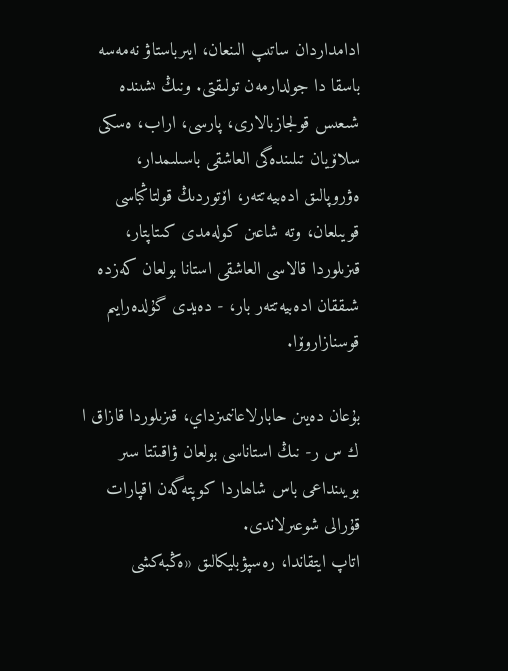ادامداردان ساتىپ الىنعان، ايىرباستاۋ نەمەسە باسقا دا جولدارمەن تولىقتى. ونىڭ ىشىندە شىعىس قولجازبالارى، پارسى، اراب، ەسكى سلاۆيان تىلىندەگى العاشقى باسىلىمدار، ەۋروپالىق ادەبيەتتەر، اۆتوردىڭ قولتاڭباسى قويىلعان، وتە شاعىن كولەمدى كىتاپتار، قىزىلوردا قالاسى العاشقى استانا بولعان كەزدە شىققان ادەبيەتتەر بار، - دەيدى گۇلدەرايىم قوسنازاروۆا.

بۇعان دەيىن حابارلاعانىمىزداي، قىزىلوردا قازاق ا ك س ر- نىڭ استاناسى بولعان ۋاقىتتا سىر بويىنداعى باس شاھاردا كوپتەگەن اقپارات قۇرالى شوعىرلاندى.
اتاپ ايتقاندا، رەسپۋبليكالىق «ەڭبەكشى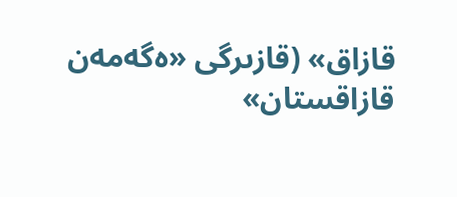قازاق» (قازىرگى «ەگەمەن قازاقستان»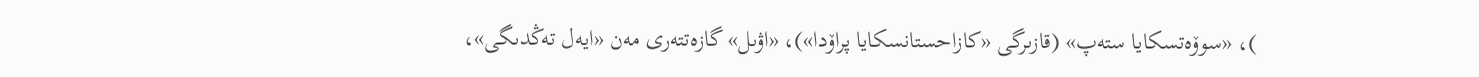)، «سوۆەتسكايا ستەپ» (قازىرگى «كازاحستانسكايا پراۆدا»)، «اۋىل» گازەتتەرى مەن «ايەل تەڭدىگى»،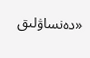«دەنساۋلىق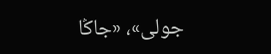جولى»، «جاڭا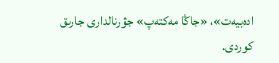ادەبيەت»، «جاڭا مەكتەپ» جۋرنالدارى جارىق كوردى.